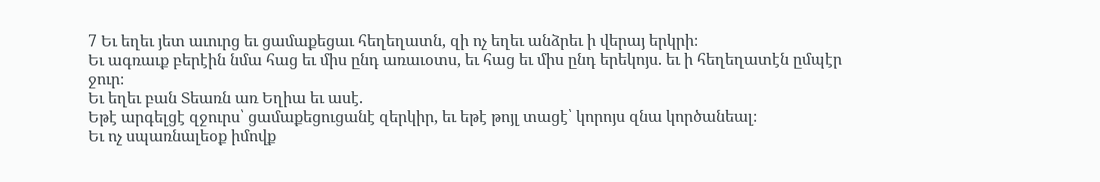7 Եւ եղեւ յետ աւուրց եւ ցամաքեցաւ հեղեղատն, զի ոչ եղեւ անձրեւ ի վերայ երկրի։
Եւ ագռաւք բերէին նմա հաց եւ միս ընդ առաւօտս, եւ հաց եւ միս ընդ երեկոյս. եւ ի հեղեղատէն ըմպէր ջուր։
Եւ եղեւ բան Տեառն առ Եղիա եւ ասէ.
Եթէ արգելցէ զջուրս՝ ցամաքեցուցանէ զերկիր, եւ եթէ թոյլ տացէ՝ կորոյս զնա կործանեալ։
Եւ ոչ սպառնալեօք իմովք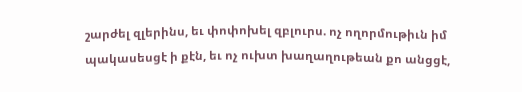շարժել զլերինս, եւ փոփոխել զբլուրս. ոչ ողորմութիւն իմ պակասեսցէ ի քէն, եւ ոչ ուխտ խաղաղութեան քո անցցէ,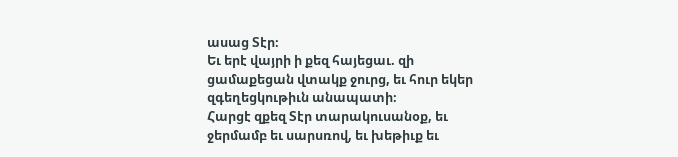ասաց Տէր։
Եւ երէ վայրի ի քեզ հայեցաւ. զի ցամաքեցան վտակք ջուրց, եւ հուր եկեր զգեղեցկութիւն անապատի։
Հարցէ զքեզ Տէր տարակուսանօք, եւ ջերմամբ եւ սարսռով, եւ խեթիւք եւ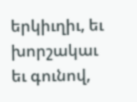երկիւղիւ, եւ խորշակաւ եւ գունով,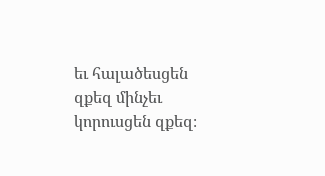եւ հալածեսցեն զքեզ մինչեւ կորուսցեն զքեզ։